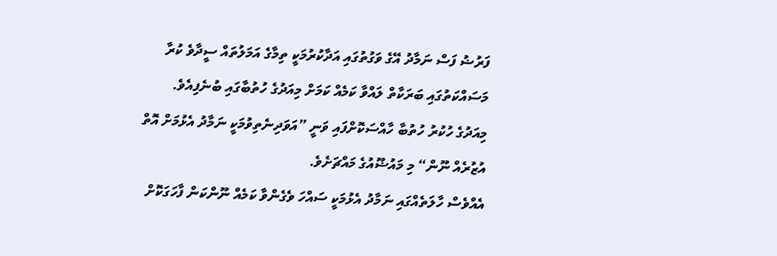ފަރުޟު ފަސް ނަމާދު އޭގެ ވަގުތުގައި އަދާކުރުމަކީ ތިމާގެ އަމަލުތައް ސީދާވެ ކުރާ މަސައްކަތުގައި ބަރަކާތް ލައްވާ ކަމެއް ކަމަށް މިއަދުގެ ހުތުބާގައި ބުނެފިއެވެ.
މިއަދުގެ ހުކުރު ހުތުބާ ހާއްސަކޮށްފައި ވަނީ ”އަވަދިނެތިވުމަކީ ނަމާދު އެޅުމަށް އޮތް އުޒުރެއް ނޫން“ މި މައުޟޫއުގެ މައްޗަށެވެ.
އެއްވެސް ހާލަތެއްގައި ނަމާދު އެޅުމަކީ ސައްހަ ވެގެންވާ ކަމެއް ނޫންކަން ފާހަގަކޮށް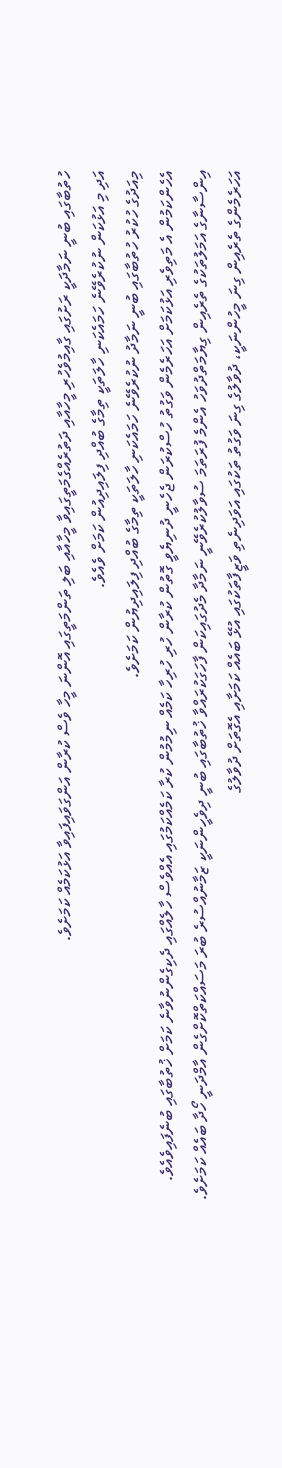ހުތުބާގައި ބުނީ ނަމާދަކީ ރަށުގައި ގާއިމުވެހުރި މީހާއާއި ދަތުރެއްގެމަތީގައިވާ މީހާއާއި ބަލި ތަންމަތީގައި އޮންނަ މީހާ ވެސް ކުރާން އަންގަވައިފައިވާ އަޅުކަމެއް ކަމަށެވެ.
އަދި މި އަޅުކަން ނުކުރެވޭނެ ހަމައެކަނި ހާލަތަކީ ތިމާގެ ބުއްދި ފިލައިދިއުން ކަމަށް ވެއެވެ.
މިއަދުގެ ހުކުރު ހުތުބާގައި ބުނީ ނަމާދު ނުކުރެވޭނެ ހަމައެކަނި ހާލަތަކީ ތިމާގެ ބުއްދި ފިލައިދިޔުން ކަމަށެވެ.
އެހެންކަމުން އެ މަތިވެރި އަޅުކަމަށް އަހަރެމެން ވަގުތު ހުސްކުރަން ޖެހެނީ ދުނިޔެވީ ގޮތުން ކުރާން ހުރި ހުރިހާ ކަމެއް ނިމުމުން ކުރާ ކަމެއްކަމުގައި އެއްވެސް ހާލެއްގައި ދެކިގެންނުވާނެ ކަމަށް ޚުތުބާގައި ބުނެފައިވެއެވެ.
އިންސާނާގެ އަމަލުތަކުގެ ތެރެއިން ގިޔާމަތްދުވަހު އެންމެ ފުރަތަމަ ސުވާލުކުރެވޭނީ ނަމާދާ މެދުގައިކަން ފާހަގަކުރައްވާ ޚުތުބާގައި ބުނީ ދިވެހީންނަކީ ޒަމާނުއްސުރެ ބުރަ މަސައްކަތްކޮށްގެން އާމްދަނީ ހޯދާ ބައެއް ކަމަށެވެ.
އަހަރެމެންގެ ތެރެއިން ގިނަ މީހުންނަކީ، ދުވާލުގެ ގިނަ ވަގުތު ތަކުގައި އަވަދިނެތި ވަޒީފާތަކުގައި އުޅޭ ބައެއް ކަމަށާއި އެގޮތަށް ދުވާލުގެ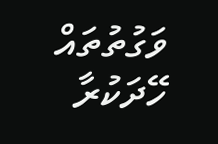ވަގުތުތައް ހޭދަކުރާ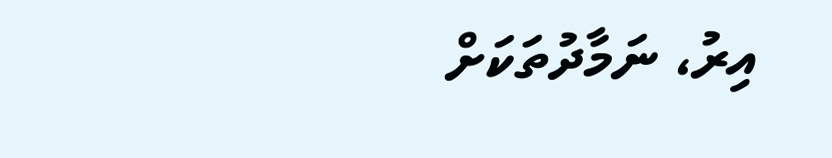އިރު، ނަމާދުތަކަށް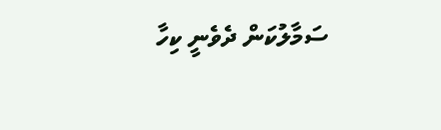ސަމާލުކަން ދެވެނީ ކިހާ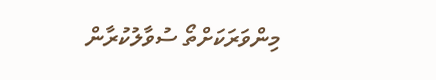މިންވަރަކަށްތޯ ސުވާލުކުރާން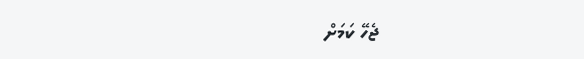ޖެހޭ ކަމަށް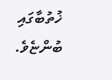ޚުތުބާގައި ބުންޏެވެ.